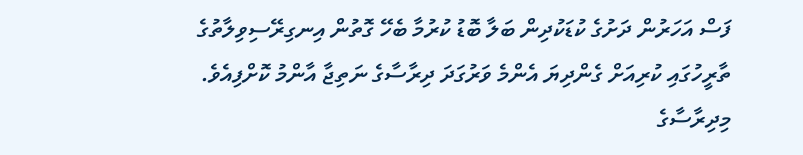ފަސް އަހަރުން ދަށުގެ ކުޑަކުދިން ބަލާ ބޮޑު ކުރުމާ ބެހޭ ގޮތުން އިނގިރޭސިވިލާތުގެ ތާރީހުގައި ކުރިއަށް ގެންދިޔަ އެންމެ ވަރުގަދަ ދިރާސާގެ ނަތިޖާ އާންމު ކޮށްފިއެވެ.
މިދިރާސާގެ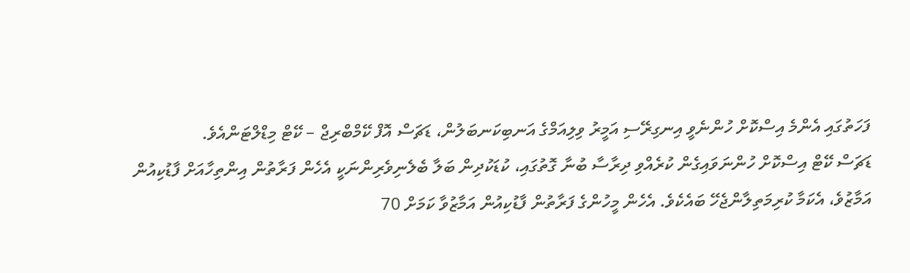ފަހަތުގައި އެންމެ އިސްކޮށް ހުންނެވީ އިނގިރޭސި އަމީރު ވިލިއަމްގެ އަނބިކަނބަލުން، ޑަޗަސް އޮފް ކޭމްބްރިޖް – ކޭޓް މިޑްލްޓަންއެވެ.
ޑަޗަސް ކޭޓް އިސްކޮށް ހުންނަވައިގެން ކުރެއްވި ދިރާސާ ބުނާ ގޮތުގައި، ކުޑަކުދިން ބަލާ ބެލެނިވެރިންނަކީ އެހެން ފަރާތުން އިންތިހާއަށް ފާޑުކިއުން އަމާޒުވެ، އެކަމާ ކުރިމަތިލާންޖެހޭ ބައެކެވެ. އެހެން މީހުންގެ ފަރާތުން ފާޑުކިއުން އަމާޒުވާ ކަމަށް 70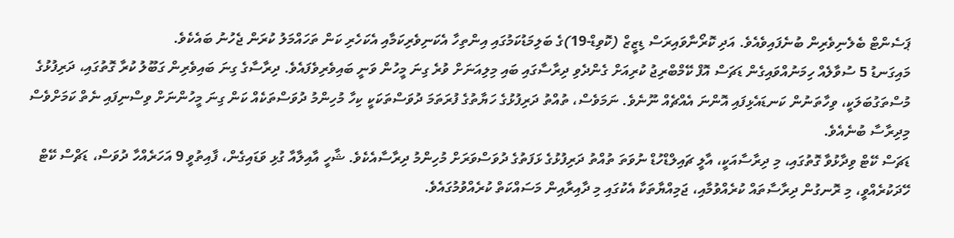ޕަސެންޓް ބެލެނިވެރިން ބުނެފައިވެއެވެ. އަދި ކޮރޯނާވައިރަސް ޑިޒީޒް (ކޮވިޑް-19)ގެ ބަލިމަޑުކަމުގައި އިންތިހާ އެކަނިވެރިކަމާއި އެކަހެރި ކަން ތަހައްމަލު ކުރަން ޖެހުނު ބައެކެވެ.
މައިގަނޑު 5 ސުވާލެއް ހިމަނުއްވައިގެން ޑަޗަސް އޮފް ކޭމްބްރިޖު ކުރިއަށް ގެންދެވި ދިރާސާގައި ބައި މިލިއަނަށް ވުރެ ގިނަ މީހުން ވަނީ ބައިވެރިވެފައެވެ. ދިރާސާގެ ގިނަ ބައިވެރިން ގަބޫލު ކުރާ ގޮތުގައި، ދަރިފުޅުގެ މުސްތަގުބަލަކީ، ވިހާތަނުން ކަނޑައެޅިފައި އޮންނަ އެއްޗެއް ނޫނެވެ. ނަމަވެސް، ތުއްތު ދަރިފުޅުގެ ހަޔާތުގެ ފުރަތަމަ ދުވަސްތަކަކީ ކިހާ މުހިންމު ދުވަސްތަކެއް ކަން ގިނަ މީހުންނަށް ވިސްނިފައި ނެތް ކަމަށްވެސް މިދިރާސާ ބުނެއެވެ.
ޑަޗަސް ކޭޓް ވިދާޅުވާ ގޮތުގައި، މި ދިރާސާއަކީ، އާލީ ޗައިލްޑްހުޑް ނުވަތަ ތުއްތު ދަރިފުޅުގެ ޅަފަތުގެ ދުވަސްވަރަށް މުހިންމު ދިރާސާއެކެވެ. ޝާހީ އާއިލާއާ ގުޅި ވަޑައިގެން، ފާއިތުވީ 9 އަހަރެއްހާ ދުވަސް، ޑަޗްސް ކޭޓް ހޭދަކުރެއްވީ، މި ރޮނގުން ދިރާސާތައް ކުރެއްވުމާއި، ޖަމިއްޔާތަކާ އެކުގައި މި ދާއިރާއިން މަސައްކަތް ކުރެއްވުމުގައެވެ.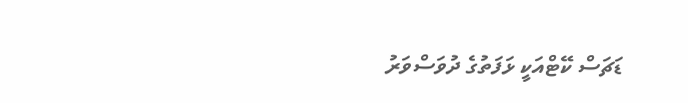ޑަޗަސް ކޭޓްއަކީ ޅަފަތުގެ ދުވަސްވަރު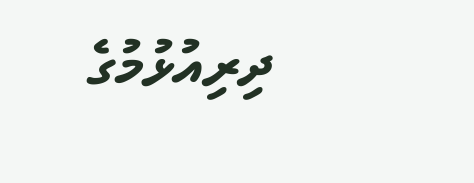ދިރިއުޅުމުގެ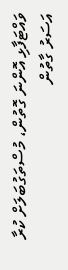ވައްޓަފާޅި އޮންނަ ގޮތުން، މުސްތަގުބަލަށް ކުރާ އަސަރު ގާތުން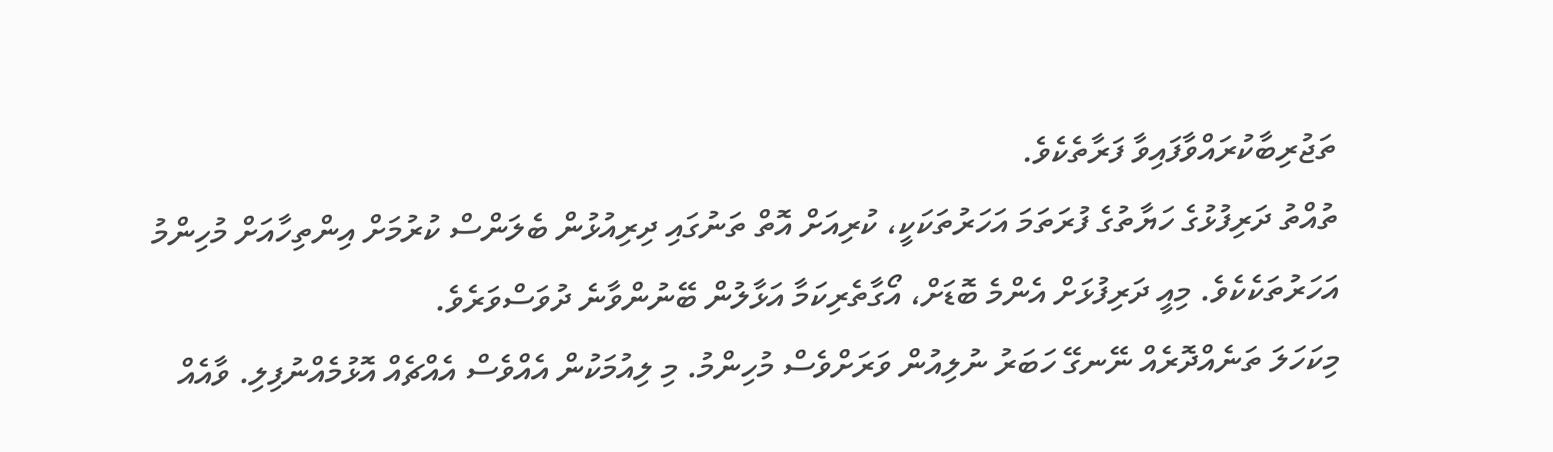ތަޖުރިބާކުރައްވާފައިވާ ފަރާތެކެވެ.
ތުއްތު ދަރިފުޅުގެ ހަޔާތުގެ ފުރަތަމަ އަހަރުތަކަކީ، ކުރިއަށް އޮތް ތަނުގައި ދިރިއުޅުން ބެލަންސް ކުރުމަށް އިންތިހާއަށް މުހިންމު އަހަރުތަކެކެވެ. މިއީ ދަރިފުޅަށް އެންމެ ބޮޑަށް، އޯގާތެރިކަމާ އަޅާލުން ބޭނުންވާނެ ދުވަސްވަރެވެ.
މިކަހަލަ ތަނެއްދޮރެއް ނޭނގޭ ހަބަރު ނުލިއުން ވަރަށްވެސް މުހިންމު. މި ލިއުމަކުން އެއްވެސް އެއްޗެއް އޮޅުމެއްނުފިލި. ވާއެއް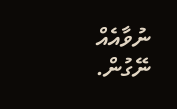ނުވާއެއް ނޭގުން.